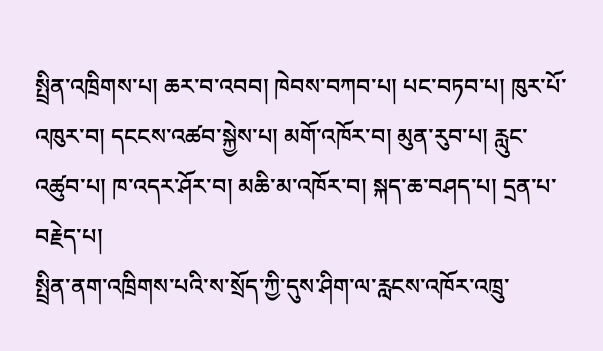སྤྲིན་འཁྲིགས་པ། ཆར་བ་འབབ། ཁེབས་བཀབ་པ། པང་བཏབ་པ། ཁུར་པོ་འཁུར་བ། དངངས་འཚབ་སྐྱེས་པ། མགོ་འཁོར་བ། མུན་རུབ་པ། རླུང་འཚུབ་པ། ཁ་འདར་ཤོར་བ། མཆི་མ་འཁོར་བ། སྐད་ཆ་བཤད་པ། དྲན་པ་བརྗེད་པ།
སྤྲིན་ནག་འཁྲིགས་པའི་ས་སྲོད་ཀྱི་དུས་ཤིག་ལ་རླངས་འཁོར་འཁྲུ་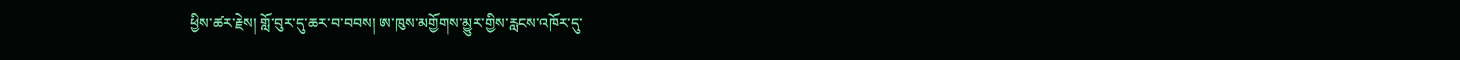ཕྱིས་ཚར་རྗེས། གློ་བུར་དུ་ཆར་བ་བབས། ཨ་ཁུས་མགྱོགས་མྱུར་གྱིས་རླངས་འཁོར་དུ་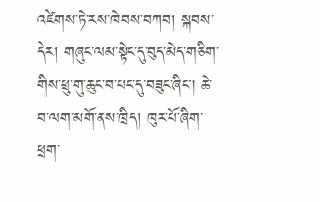འཛེགས་ཏེ་རས་ཁེབས་བཀབ། སྐབས་དེར། གཞུང་ལམ་སྟེང་དུ་བུད་མེད་གཅིག་གིས་ཕྲུ་གུ་ཆུང་བ་པང་དུ་བཟུང་ཞིང། ཆེ་བ་ལག་མགོ་ནས་ཁྲིད། ཁུར་པོ་ཞིག་ཕྲག་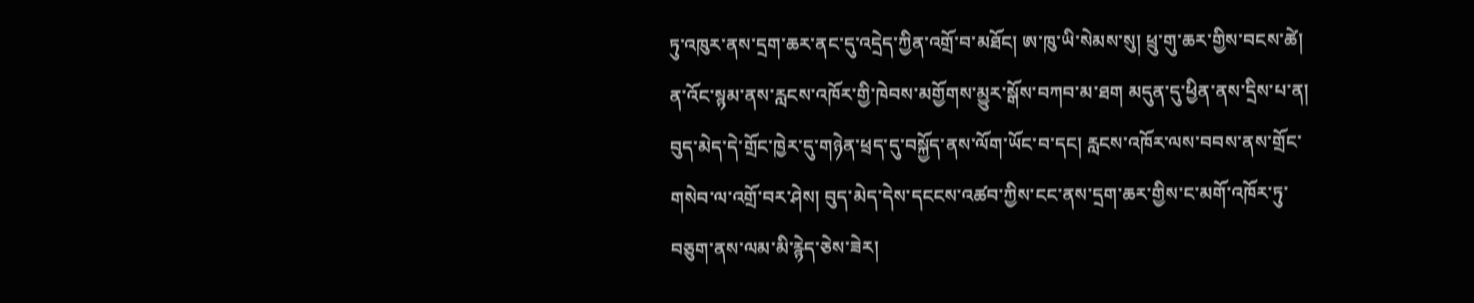ཏུ་འཁུར་ནས་དྲག་ཆར་ནང་དུ་འདྲེད་ཀྱིན་འགྲོ་བ་མཐོང། ཨ་ཁུ་ཡི་སེམས་སུ། ཕྲུ་གུ་ཆར་གྱིས་བངས་ཚེ། ན་འོང་སྙམ་ནས་རླངས་འཁོར་གྱི་ཁེབས་མགྱོགས་མྱུར་སྒོས་བཀབ་མ་ཐག མདུན་དུ་ཕྱིན་ནས་དྲིས་པ་ན། བུད་མེད་དེ་གྲོང་ཁྱེར་དུ་གཉེན་ཕྲད་དུ་བསྐྱོད་ནས་ལོག་ཡོང་བ་དང། རླངས་འཁོར་ལས་བབས་ནས་གྲོང་གསེབ་ལ་འགྲོ་བར་ཤེས། བུད་མེད་དེས་དངངས་འཚབ་ཀྱིས་ངང་ནས་དྲག་ཆར་གྱིས་ང་མགོ་འཁོར་ཏུ་བཅུག་ནས་ལམ་མི་རྙེད་ཅེས་ཟེར།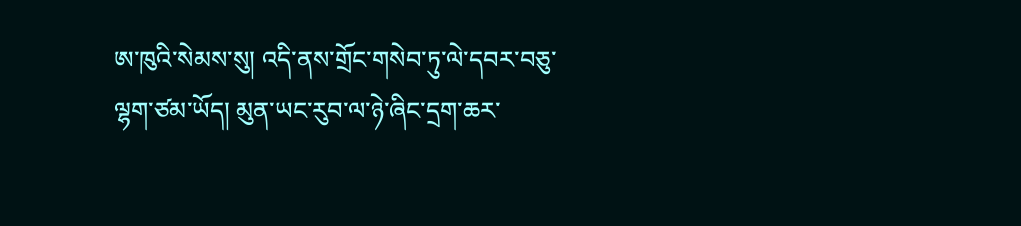ཨ་ཁུའི་སེམས་སུ། འདི་ནས་གྲོང་གསེབ་ཏུ་ལེ་དབར་བཅུ་ལྷག་ཙམ་ཡོད། མུན་ཡང་རུབ་ལ་ཉེ་ཞིང་དྲག་ཆར་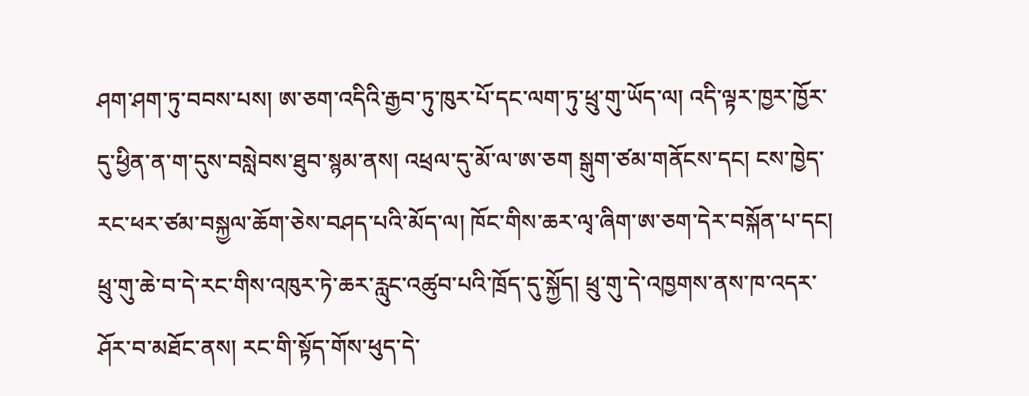ཤག་ཤག་ཏུ་བབས་པས། ཨ་ཅག་འདིའི་རྒྱབ་ཏུ་ཁུར་པོ་དང་ལག་ཏུ་ཕྲུ་གུ་ཡོད་ལ། འདི་ལྟར་ཁྱར་ཁྱོར་དུ་ཕྱིན་ན་ག་དུས་བསླེབས་ཐུབ་སྙམ་ནས། འཕྲལ་དུ་མོ་ལ་ཨ་ཅག སྒུག་ཙམ་གནོངས་དང། ངས་ཁྱེད་རང་ཕར་ཙམ་བསྐྱལ་ཆོག་ཅེས་བཤད་པའི་མོད་ལ། ཁོང་གིས་ཆར་ལྭ་ཞིག་ཨ་ཅག་དེར་བསྐོན་པ་དང། ཕྲུ་གུ་ཆེ་བ་དེ་རང་གིས་འཁུར་ཏེ་ཆར་རླུང་འཚུབ་པའི་ཁྲོད་དུ་སྐྱོད། ཕྲུ་གུ་དེ་འཁྱགས་ནས་ཁ་འདར་ཤོར་བ་མཐོང་ནས། རང་གི་སྟོད་གོས་ཕུད་དེ་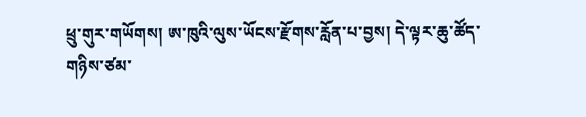ཕྲུ་གུར་གཡོགས། ཨ་ཁུའི་ལུས་ཡོངས་རྫོགས་རློན་པ་བྱས། དེ་ལྟར་ཆུ་ཚོད་གཉིས་ཙམ་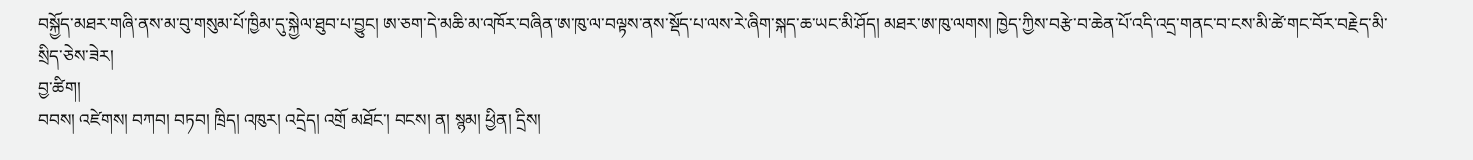བསྐྱོད་མཐར་གཞི་ནས་མ་བུ་གསུམ་པོ་ཁྱིམ་དུ་སྐྱེལ་ཐུབ་པ་བྱུང། ཨ་ཅག་དེ་མཆི་མ་འཁོར་བཞིན་ཨ་ཁུ་ལ་བལྟས་ནས་སྡོད་པ་ལས་རེ་ཞིག་སྐད་ཆ་ཡང་མི་ཤོད། མཐར་ཨ་ཁུ་ལགས། ཁྱེད་ཀྱིས་བརྩེ་བ་ཆེན་པོ་འདི་འདྲ་གནང་བ་ངས་མི་ཚེ་གང་བོར་བརྗེད་མི་སྲིད་ཅེས་ཟེར།
བྱ་ཚིག།
བབས། འཛེགས། བཀབ། བཏབ། ཁྲིད། འཁུར། འདྲེད། འགྲོ མཐོང་། བངས། ན། སྙམ། ཕྱིན། དྲིས།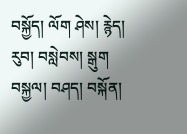བསྐྱོད། ལོག ཤེས། རྙེད། རུབ། བསླེབས། སྒུག བསྐྱལ། བཤད། བསྐོན།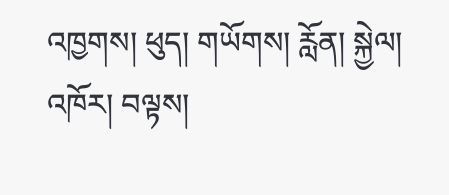འཁྱགས། ཕུད། གཡོགས། རློན། སྐྱེལ། འཁོར། བལྟས།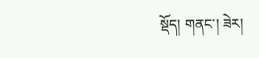སྡོད། གནང་། ཟེར།